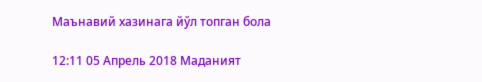Маънавий хазинага йўл топган бола

12:11 05 Апрель 2018 Маданият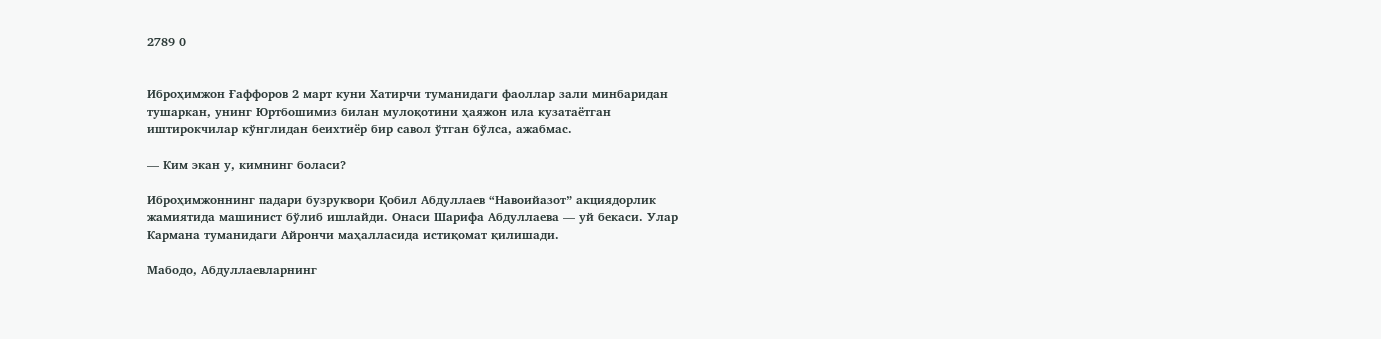2789 0


Иброҳимжон Ғаффоров 2 март куни Хатирчи туманидаги фаоллар зали минбаридан тушаркан, унинг Юртбошимиз билан мулоқотини ҳаяжон ила кузатаётган иштирокчилар кўнглидан беихтиёр бир савол ўтган бўлса, ажабмас.

— Ким экан у, кимнинг боласи?

Иброҳимжоннинг падари бузруквори Қобил Абдуллаев “Навоийазот” акциядорлик жамиятида машинист бўлиб ишлайди. Онаси Шарифа Абдуллаева — уй бекаси. Улар Кармана туманидаги Айрончи маҳалласида истиқомат қилишади.

Мабодо, Абдуллаевларнинг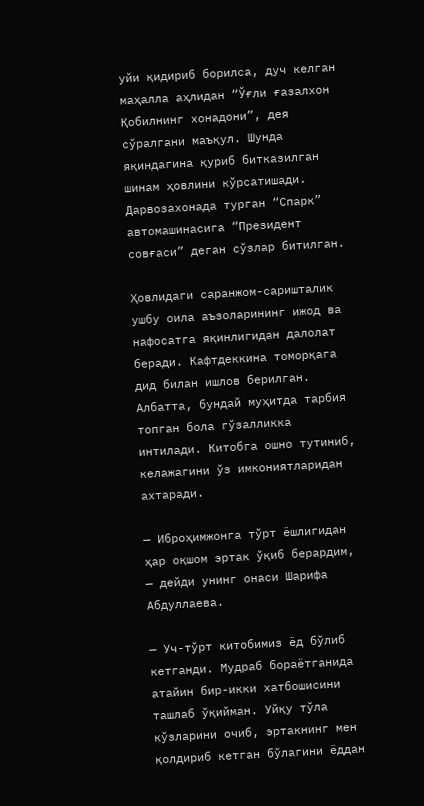уйи қидириб борилса, дуч келган маҳалла аҳлидан “Ўғли ғазалхон Қобилнинг хонадони”, дея сўралгани маъқул. Шунда яқиндагина қуриб битказилган шинам ҳовлини кўрсатишади. Дарвозахонада турган “Спарк” автомашинасига “Президент совғаси” деган сўзлар битилган.

Ҳовлидаги саранжом-саришталик ушбу оила аъзоларининг ижод ва нафосатга яқинлигидан далолат беради. Кафтдеккина томорқага дид билан ишлов берилган. Албатта, бундай муҳитда тарбия топган бола гўзалликка интилади. Китобга ошно тутиниб, келажагини ўз имкониятларидан ахтаради.

— Иброҳимжонга тўрт ёшлигидан ҳар оқшом эртак ўқиб берардим, — дейди унинг онаси Шарифа Абдуллаева.

— Уч-тўрт китобимиз ёд бўлиб кетганди. Мудраб бораётганида атайин бир-икки хатбошисини ташлаб ўқийман. Уйқу тўла кўзларини очиб, эртакнинг мен қолдириб кетган бўлагини ёддан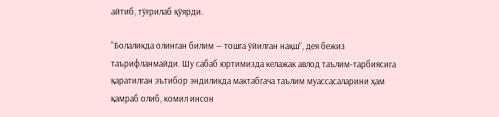айтиб, тўғрилаб қўярди.

“Болаликда олинган билим — тошга ўйилган нақш”, дея бежиз таърифланмайди. Шу сабаб юртимизда келажак авлод таълим-тарбиясига қаратилган эътибор эндиликда мактабгача таълим муассасаларини ҳам қамраб олиб, комил инсон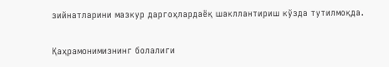зийнатларини мазкур даргоҳлардаёқ шакллантириш кўзда тутилмоқда.

Қаҳрамонимизнинг болалиги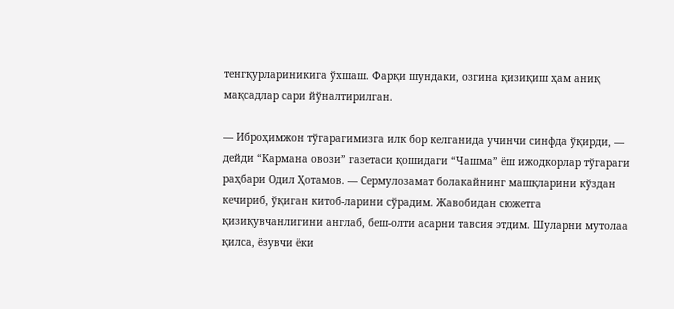тенгқурлариникига ўхшаш. Фарқи шундаки, озгина қизиқиш ҳам аниқ мақсадлар сари йўналтирилган.

— Иброҳимжон тўгарагимизга илк бор келганида учинчи синфда ўқирди, — дейди “Кармана овози” газетаси қошидаги “Чашма” ёш ижодкорлар тўгараги раҳбари Одил Ҳотамов. — Сермулозамат болакайнинг машқларини кўздан кечириб, ўқиган китоб-ларини сўрадим. Жавобидан сюжетга қизиқувчанлигини англаб, беш-олти асарни тавсия этдим. Шуларни мутолаа қилса, ёзувчи ёки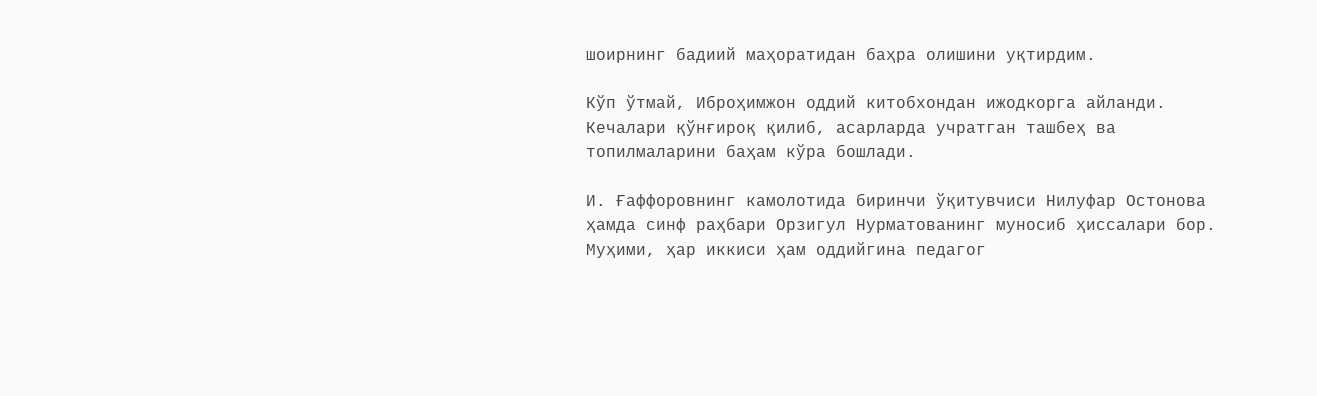шоирнинг бадиий маҳоратидан баҳра олишини уқтирдим.

Кўп ўтмай, Иброҳимжон оддий китобхондан ижодкорга айланди. Кечалари қўнғироқ қилиб, асарларда учратган ташбеҳ ва топилмаларини баҳам кўра бошлади.

И. Ғаффоровнинг камолотида биринчи ўқитувчиси Нилуфар Остонова ҳамда синф раҳбари Орзигул Нурматованинг муносиб ҳиссалари бор. Муҳими, ҳар иккиси ҳам оддийгина педагог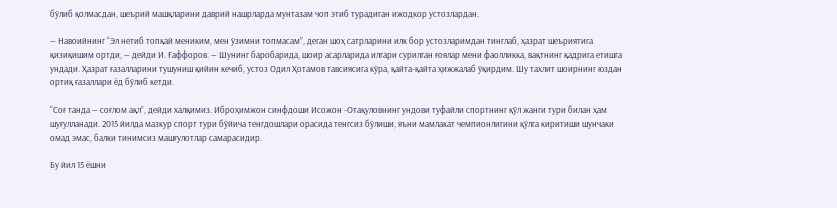бўлиб қолмасдан, шеърий машқларини даврий нашрларда мунтазам чоп этиб турадиган ижодкор устозлардан.

— Навоийнинг “Эл нетиб топқай мениким, мен ўзимни топмасам”, деган шоҳ сатрларини илк бор устозларимдан тинглаб, ҳазрат шеъриятига қизиқишим ортди, — дейди И. Ғаффоров. — Шунинг баробарида, шоир асарларида илгари сурилган ғоялар мени фаолликка, вақтнинг қадрига етишга ундади. Ҳазрат ғазалларини тушуниш қийин кечиб, устоз Одил Ҳотамов тавсиясига кўра, қайта-қайта ҳижжалаб ўқирдим. Шу тахлит шоирнинг юздан ортиқ ғазаллари ёд бўлиб кетди.

“Соғ танда — соғлом ақл”, дейди халқимиз. Иброҳимжон синфдоши Исожон -Отақуловнинг ундови туфайли спортнинг қўл жанги тури билан ҳам шуғулланади. 2015 йилда мазкур спорт тури бўйича тенгдошлари орасида тенгсиз бўлиши, яъни мамлакат чемпионлигини қўлга киритиши шунчаки омад эмас, балки тинимсиз машғулотлар самарасидир.

Бу йил 15 ёшни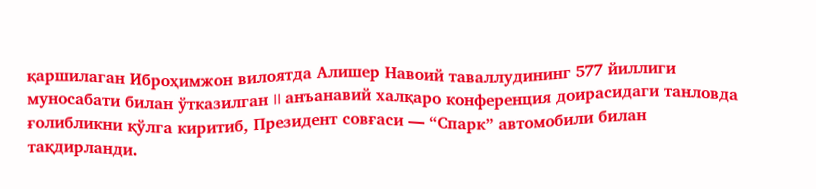қаршилаган Иброҳимжон вилоятда Алишер Навоий таваллудининг 577 йиллиги муносабати билан ўтказилган II анъанавий халқаро конференция доирасидаги танловда ғолибликни қўлга киритиб, Президент совғаси — “Спарк” автомобили билан тақдирланди.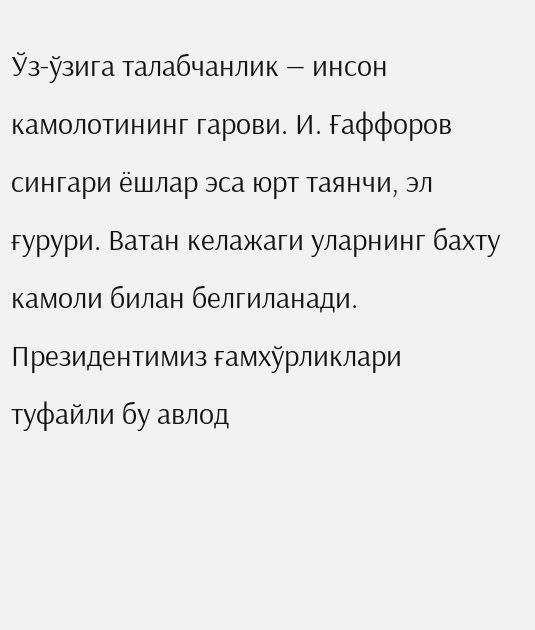Ўз-ўзига талабчанлик — инсон камолотининг гарови. И. Ғаффоров сингари ёшлар эса юрт таянчи, эл ғурури. Ватан келажаги уларнинг бахту камоли билан белгиланади. Президентимиз ғамхўрликлари туфайли бу авлод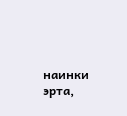наинки эрта,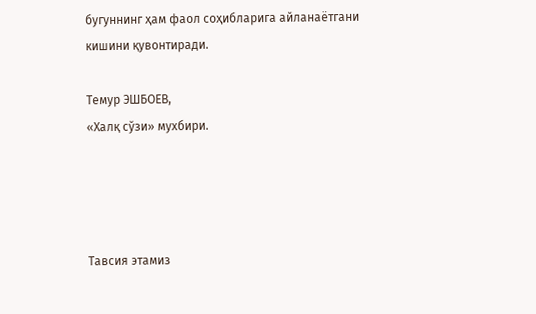бугуннинг ҳам фаол соҳибларига айланаётгани кишини қувонтиради.

Темур ЭШБОЕВ,
«Халқ сўзи» мухбири.




Тавсия этамиз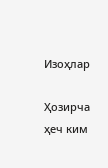Изоҳлар

Ҳозирча ҳеч ким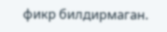фикр билдирмаган.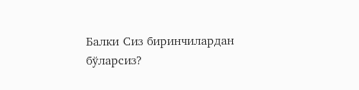Балки Сиз биринчилардан бўларсиз?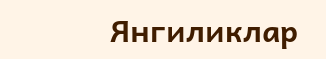Янгиликлар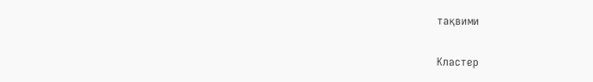тақвими

Кластер